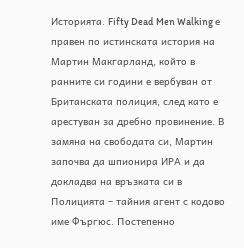Историята. Fifty Dead Men Walking е правен по истинската история на Мартин Макгарланд, който в ранните си години е вербуван от Британската полиция, след като е арестуван за дребно провинение. В замяна на свободата си, Мартин започва да шпионира ИРА и да докладва на връзката си в Полицията – тайния агент с кодово име Фъргюс. Постепенно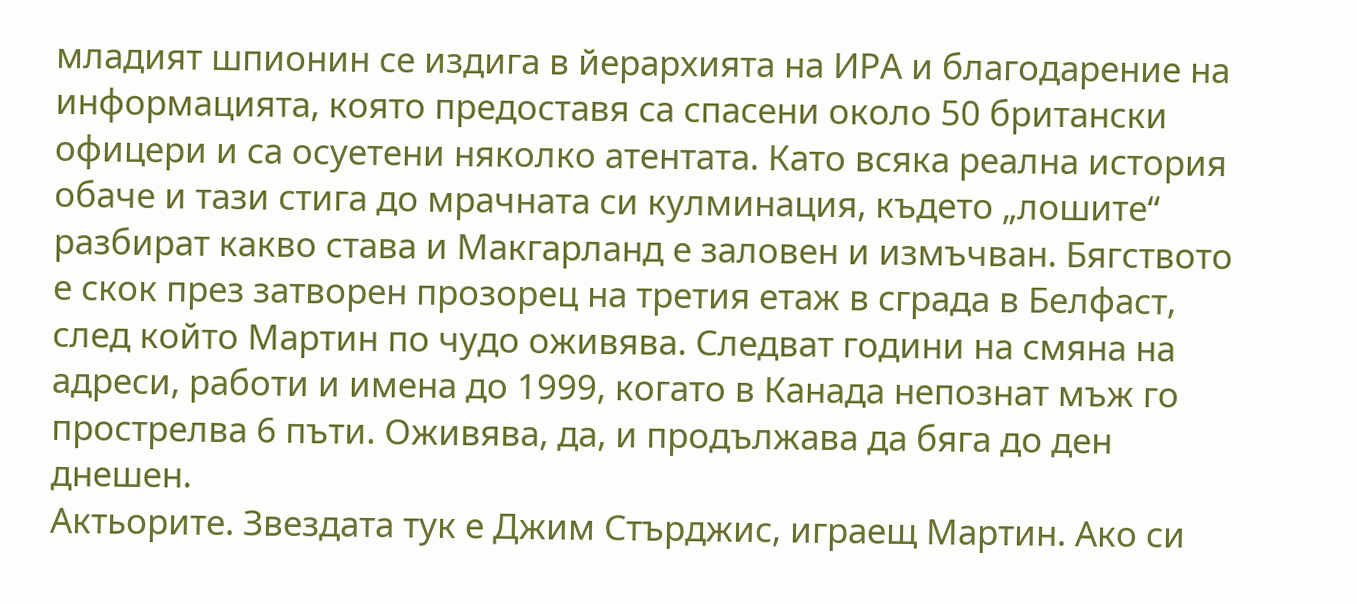младият шпионин се издига в йерархията на ИРА и благодарение на информацията, която предоставя са спасени около 50 британски офицери и са осуетени няколко атентата. Като всяка реална история обаче и тази стига до мрачната си кулминация, където „лошите“ разбират какво става и Макгарланд е заловен и измъчван. Бягството е скок през затворен прозорец на третия етаж в сграда в Белфаст, след който Мартин по чудо оживява. Следват години на смяна на адреси, работи и имена до 1999, когато в Канада непознат мъж го прострелва 6 пъти. Оживява, да, и продължава да бяга до ден днешен.
Актьорите. Звездата тук е Джим Стърджис, играещ Мартин. Ако си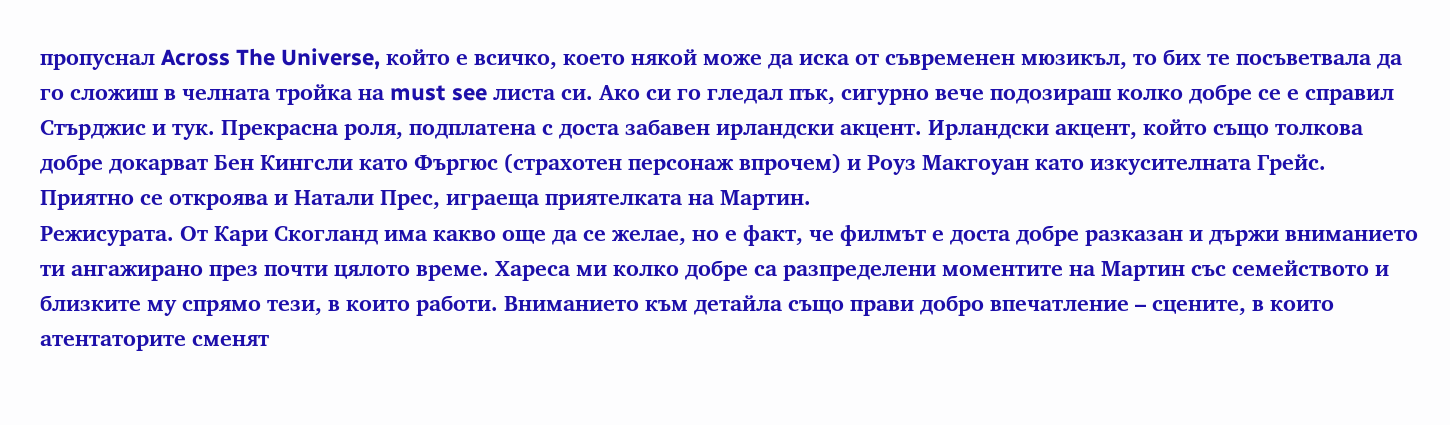пропуснал Across The Universe, който е всичко, което някой може да иска от съвременен мюзикъл, то бих те посъветвала да го сложиш в челната тройка на must see листа си. Ако си го гледал пък, сигурно вече подозираш колко добре се е справил Стърджис и тук. Прекрасна роля, подплатена с доста забавен ирландски акцент. Ирландски акцент, който също толкова добре докарват Бен Кингсли като Фъргюс (страхотен персонаж впрочем) и Роуз Макгоуaн като изкусителната Грейс. Приятно се откроява и Натали Прес, играеща приятелката на Мартин.
Режисурата. От Кари Скогланд има какво още да се желае, но е факт, че филмът е доста добре разказан и държи вниманието ти ангажирано през почти цялото време. Хареса ми колко добре са разпределени моментите на Мартин със семейството и близките му спрямо тези, в които работи. Вниманието към детайла също прави добро впечатление – сцените, в които атентаторите сменят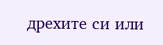дрехите си или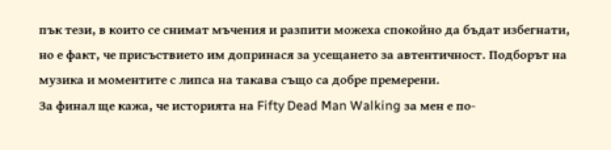пък тези, в които се снимат мъчения и разпити можеха спокойно да бъдат избегнати, но е факт, че присъствието им допринася за усещането за автентичност. Подборът на музика и моментите с липса на такава също са добре премерени.
За финал ще кажа, че историята на Fifty Dead Man Walking за мен е по-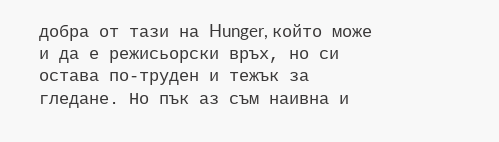добра от тази на Hunger, който може и да е режисьорски връх, но си остава по-труден и тежък за гледане. Но пък аз съм наивна и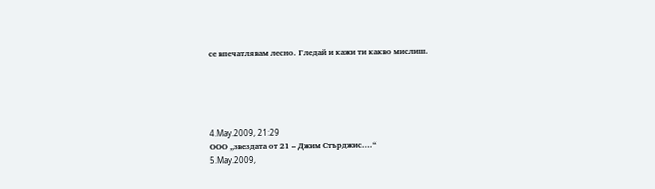се впечатлявам лесно. Гледай и кажи ти какво мислиш.





4.May.2009, 21:29
ООО „звездата от 21 – Джим Стърджис….“
5.May.2009,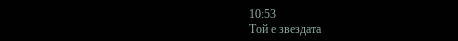10:53
Той е звездата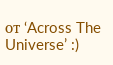от ‘Across The Universe’ :)